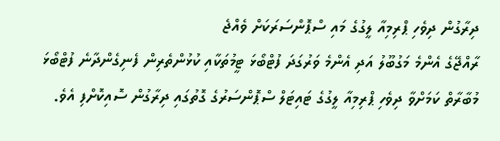ދިރާގުން ދިވެހި ޕްރިމިއާ ލީގުގެ މައި ސްޕޮންސަރަކަށް ވެއްޖެ
ރާއްޖޭގެ އެންމެ މަގުބޫލު އަދި އެންމެ ވަރުގަދަ ފުޓްބޯޅަ ޓީމުތަކާއި ކުޅުންތެރިން ފެނިގެންދާނެ ފުޓްބޯޅަ މުބާރާތް ކަމަށްވާ ދިވެހި ޕްރިމިއާ ލީގުގެ ޓައިޓަލް ސްޕޮންސަރުގެ ގޮތުގައި ދިރާގުން ސޮއިކޮށްފި އެވެ.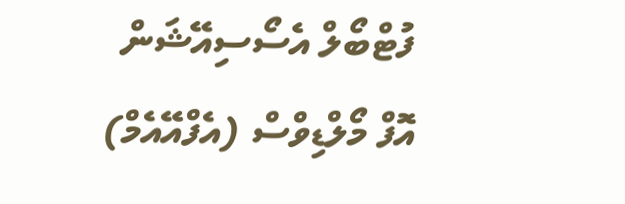ފުޓްބޯލް އެސޯސިއޭޝަން އޮފް މޯލްޑިވްސް (އެފްއޭއެމް)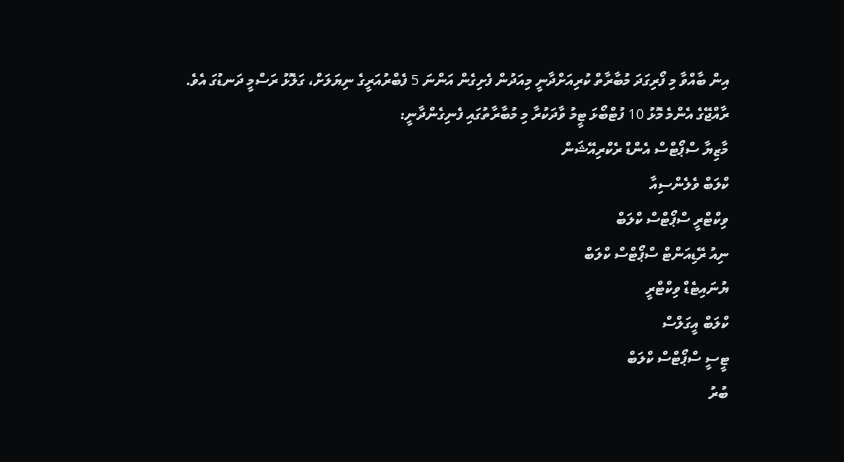އިން ބާއްވާ މި ފޯރިގަދަ މުބާރާތް ކުރިއަށްދާނީ މިއަދުން ފެށިގެން އަންނަ 5 ފެބްރުއަރީގެ ނިޔަލަށް، ގަލޮޅު ރަސްމީ ދަނޑުގަ އެވެ.
ރާއްޖޭގެ އެންމެ މޮޅު 10 ފުޓްބޯޅަ ޓީމު ވާދަކުރާ މި މުބާރާތުގައި ފެނިގެންދާނީ:
މާޒިޔާ ސްޕޯޓްސް އެންޑް ރެކްރިއޭޝަން
ކްލަބް ވެލެންސިއާ
ވިކްޓްރީ ސްޕޯޓްސް ކްލަބް
ނިއު ރޭޑިއަންޓް ސްޕޯޓްސް ކްލަބް
ޔުނައިޓެޑް ވިކްޓްރީ
ކްލަބް އީގަލްސް
ޓީސީ ސްޕޯޓްސް ކްލަބް
ބުރު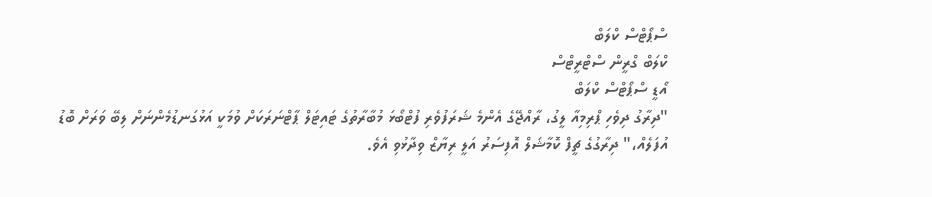ސްޕޯޓްސް ކްލަބް
ކްލަބް ގްރީން ސްޓްރީޓްސް
އޯޑީ ސްޕޯޓްސް ކްލަބް
"ދިރާގު ދިވެހި ޕްރިމިއާ ލީގު، ރާއްޖޭގެ އެންމެ ޝަރަފުވެރި ފުޓްބޯޅަ މުބާރާތުގެ ޓައިޓަލް ޕާޓްނަރަކަށް ވުމަކީ އަޅުގަނޑުމެންނަށް ލިބޭ ވަރަށް ބޮޑު އުފަލެއް،" ދިރާގުގެ ޗީފް ކޮމާޝަލް އޮފިސަރު އަލީ ރިޔާޒް ވިދާޅުވި އެވެ.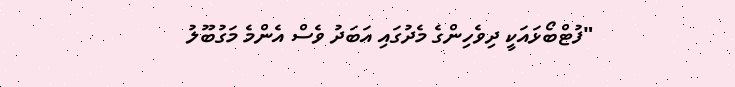"ފުޓްބޯޅައަކީ ދިވެހިންގެ މެދުގައި އަބަދު ވެސް އެންމެ މަގުބޫލު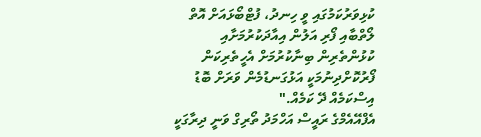ކުޅިވަރުކަމުގައި ވީ ހިނދު، ފުޓްބޯޅައަށް އޮތް ލޯތްބާއި ފޯރި އަލުން އިއާދަކުރުމަށާއި ކުޅުންތެރިން ބިނާކުރުމަށް އެހީތެރިކަން ފޯރުކޮށްދިނުމަކީ އަޅުގަނޑުމެން ވަރަށް ބޮޑު އިސްކަމެއް ދޭ ކަމެއް."
އެފްއޭއެމްގެ ރައީސް އަހްމަދު ތޯރިގް ވަނީ ދިރާގަކީ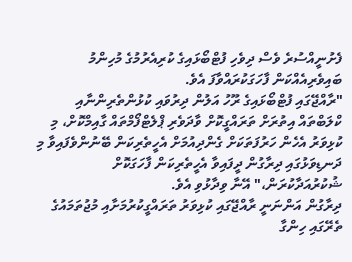ފެށުނީއްސުރެ ވެސް ދިވެހި ފުޓްބޯޅައިގެ ކުރިއެރުމުގެ މުހިންމު ބައިވެރިއެއްކަން ފާހަގަކުރައްވާފަ އެވެ.
"ރާއްޖޭގައި ފުޓްބޯޅައިގެ ރޫހު އަލުން ދިރުވައި ކުޅުންތެރިންނާއި ކްލަބްތައް އިތުރަށް ތަރައްގީކޮށް ވާދަވެރި ޕްލެޓްފޯމްތައް ގާއިމްކޮށް، މި ކުޅިވަރު އެހެން ހަރުފަތަކަށް ގެންދިއުމަށް އެހީތެރިކަން ބޭނުންވެފައިވާ މި ދަނޑިވަޅުގައި ދިރާގުން ދީފައިވާ އެހީތެރިކަން ފާހަގަކޮށް ޝުކުރުއަދާކުރަން،" އޭނާ ވިދާޅުވި އެވެ.
ދިރާގުން އަންނަނީ ރާއްޖޭގައި ކުޅިވަރު ތަރައްގީކުރުމަށާއި މުޖުތަމައުގެ ތެރޭގައި ހިންގާ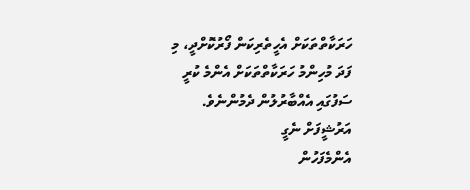ހަރަކާތްތަކަށް އެހީތެރިކަން ފޯރުކޮށްދީ، މި ފަދަ މުހިންމު ހަރަކާތްތަކަށް އެންމެ ކުރީ ސަފުގައި އެއްބާރުލުން ދެމުންނެވެ.
އަރުޝީފަށް ނެގީ
އެންމެފަހުން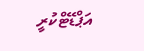އަޕްޑޭޓްކުރީ